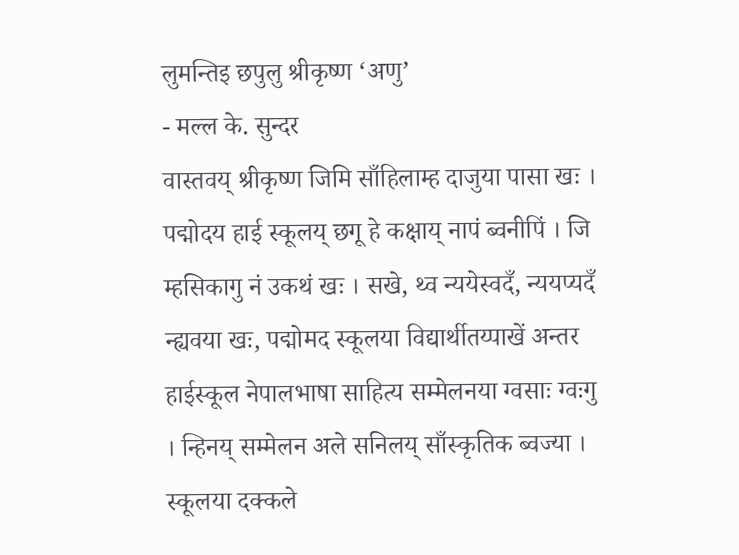लुमन्तिइ छपुलु श्रीकृष्ण ‘अणु’
- मल्ल के. सुन्दर
वास्तवय् श्रीकृष्ण जिमि साँहिलाम्ह दाजुया पासा खः । पद्मोदय हाई स्कूलय् छगू हे कक्षाय् नापं ब्वनीपिं । जि म्हसिकागु नं उकथं खः । सखे, थ्व न्ययेस्वदँ, न्ययप्यदँ न्ह्यवया खः, पद्मोमद स्कूलया विद्यार्थीतय्पाखें अन्तर हाईस्कूल नेपालभाषा साहित्य सम्मेलनया ग्वसाः ग्वःगु । न्हिनय् सम्मेलन अले सनिलय् साँस्कृतिक ब्वज्या । स्कूलया दक्कले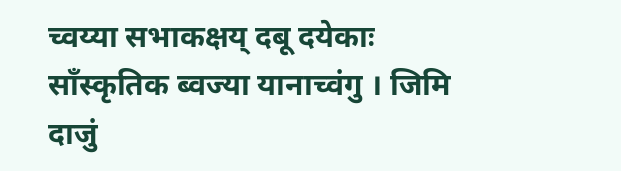च्वय्या सभाकक्षय् दबू दयेकाः साँस्कृतिक ब्वज्या यानाच्वंगु । जिमि दाजुं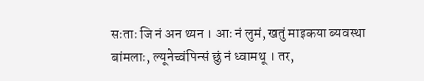सःताः जि नं अन थ्यन । आः नं लुमं, खतुं माइकया ब्यवस्था बांमलाः, ल्यूनेच्वंपिन्सं छुं नं ध्वामथू । तर,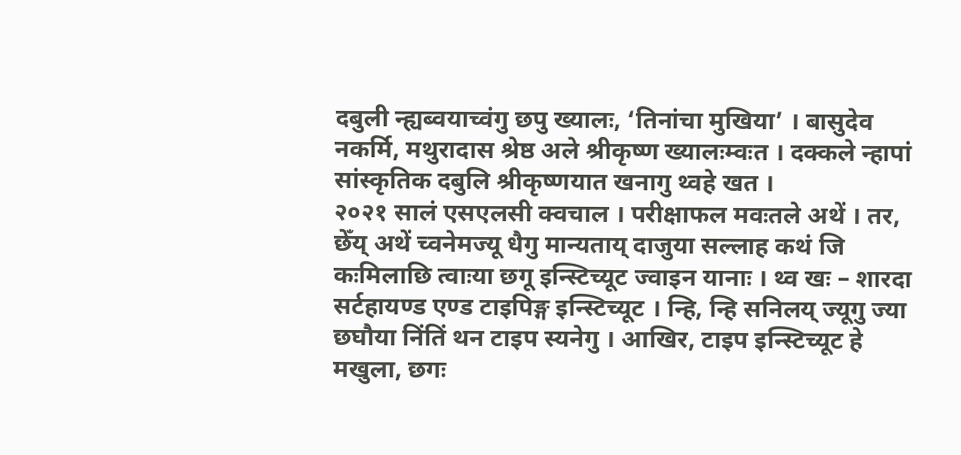दबुली न्ह्यब्वयाच्वंगु छपु ख्यालः, ‘तिनांचा मुखिया’ । बासुदेव नकर्मि, मथुरादास श्रेष्ठ अले श्रीकृष्ण ख्यालःम्वःत । दक्कले न्हापां सांस्कृतिक दबुलि श्रीकृष्णयात खनागु थ्वहे खत ।
२०२१ सालं एसएलसी क्वचाल । परीक्षाफल मवःतले अथें । तर, छेँय् अथें च्वनेमज्यू धैगु मान्यताय् दाजुया सल्लाह कथं जि कःमिलाछि त्वाःया छगू इन्स्टिच्यूट ज्वाइन यानाः । थ्व खः – शारदा सर्टहायण्ड एण्ड टाइपिङ्ग इन्स्टिच्यूट । न्हि, न्हि सनिलय् ज्यूगु ज्या छघौया निंतिं थन टाइप स्यनेगु । आखिर, टाइप इन्स्टिच्यूट हे मखुला, छगः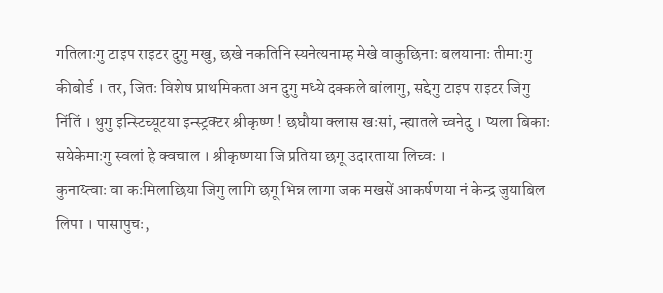गतिलाःगु टाइप राइटर दुगु मखु, छखे नकतिनि स्यनेत्यनाम्ह मेखे वाकुछिनाः बलयानाः तीमाःगु कीबोर्ड । तर, जितः विशेष प्राथमिकता अन दुगु मध्ये दक्कले बांलागु, सद्देगु टाइप राइटर जिगु निंतिं । थुगु इन्स्टिच्यूटया इन्स्ट्रक्टर श्रीकृष्ण ! छघौया क्लास खःसां, न्ह्यातले च्वनेदु । प्यला बिकाः सयेकेमाःगु स्वलां हे क्वचाल । श्रीकृष्णया जि प्रतिया छगू उदारताया लिच्वः ।
कुनाय्त्वाः वा कःमिलाछिया जिगु लागि छगू भिन्न लागा जक मखसें आकर्षणया नं केन्द्र जुयाबिल लिपा । पासापुचः,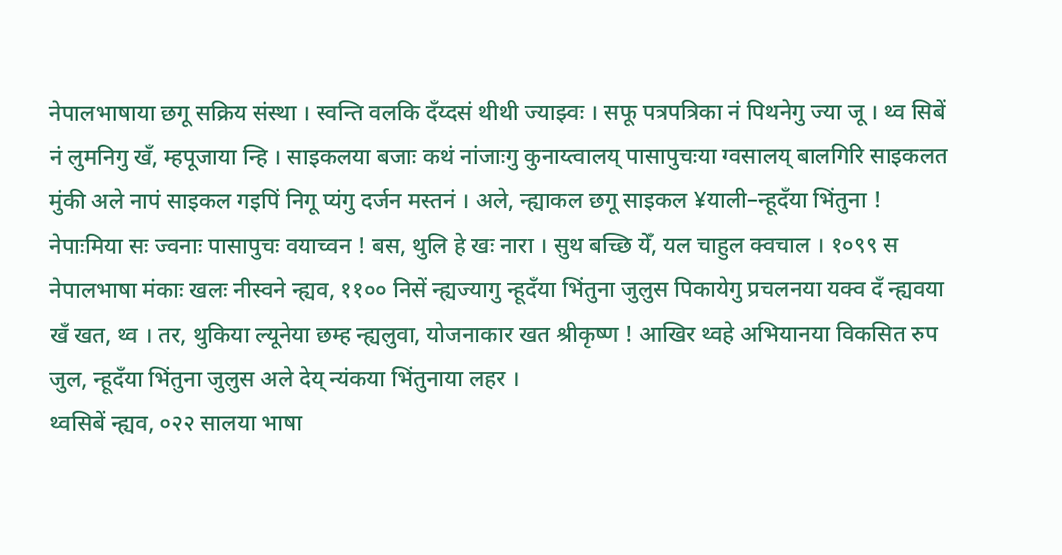नेपालभाषाया छगू सक्रिय संस्था । स्वन्ति वलकि दँय्दसं थीथी ज्याझ्वः । सफू पत्रपत्रिका नं पिथनेगु ज्या जू । थ्व सिबें नं लुमनिगु खँ, म्हपूजाया न्हि । साइकलया बजाः कथं नांजाःगु कुनाय्त्वालय् पासापुचःया ग्वसालय् बालगिरि साइकलत मुंकी अले नापं साइकल गइपिं निगू प्यंगु दर्जन मस्तनं । अले, न्ह्याकल छगू साइकल ¥याली–न्हूदँया भिंतुना ! नेपाःमिया सः ज्वनाः पासापुचः वयाच्वन ! बस, थुलि हे खः नारा । सुथ बच्छि येँ, यल चाहुल क्वचाल । १०९९ स नेपालभाषा मंकाः खलः नीस्वने न्ह्यव, ११०० निसें न्ह्यज्यागु न्हूदँया भिंतुना जुलुस पिकायेगु प्रचलनया यक्व दँ न्ह्यवया खँ खत, थ्व । तर, थुकिया ल्यूनेया छम्ह न्ह्यलुवा, योजनाकार खत श्रीकृष्ण ! आखिर थ्वहे अभियानया विकसित रुप जुल, न्हूदँया भिंतुना जुलुस अले देय् न्यंकया भिंतुनाया लहर ।
थ्वसिबें न्ह्यव, ०२२ सालया भाषा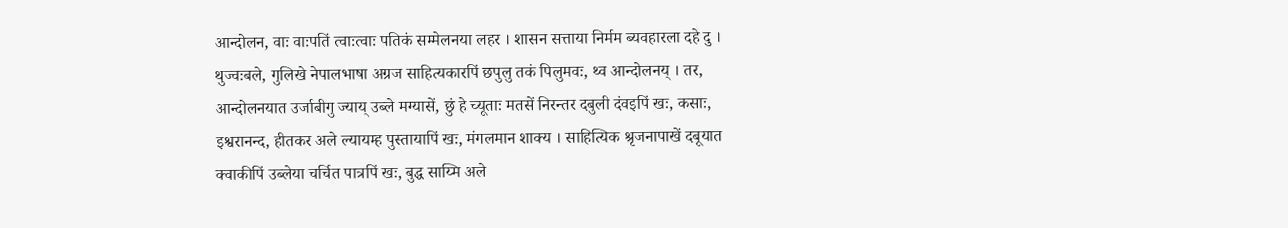आन्दोलन, वाः वाःपतिं त्वाःत्वाः पतिकं सम्मेलनया लहर । शासन सत्ताया निर्मम ब्यवहारला दहे दु । थुज्वःबले, गुलिखे नेपालभाषा अग्रज साहित्यकारपिं छपुलु तकं पिलुमवः, थ्व आन्दोलनय् । तर, आन्दोलनयात उर्जाबीगु ज्याय् उब्ले मग्यासें, छुं हे च्यूताः मतसें निरन्तर दबुली दंवइपिं खः, कसाः, इश्वरानन्द, हीतकर अले ल्यायम्ह पुस्तायापिं खः, मंगलमान शाक्य । साहित्यिक श्रृजनापाखें दबूयात क्वाकीपिं उब्लेया चर्चित पात्रपिं खः, बुद्ध साय्मि अले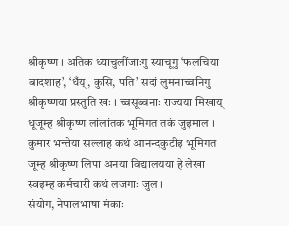श्रीकृष्ण । अतिक ध्याचुलींजाःगु स्याचूगु ‘फलचिया बादशाह’, ‘धँय्, कुसि, पति’ सदां लुमनाच्वनिगु श्रीकृष्णया प्रस्तुति खः । च्वसूब्वनाः राज्यया मिखाय् धूजूम्ह श्रीकृष्ण लांलांतक भूमिगत तकं जुइमाल । कुमार भन्तेया सल्लाह कथं आनन्दकुटीइ भूमिगत जूम्ह श्रीकृष्ण लिपा अनया विद्यालयया हे लेखा स्वइम्ह कर्मचारी कथं लजगाः जुल ।
संयोग, नेपालभाषा मंकाः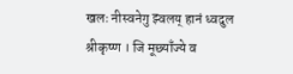खलः नीस्वनेगु झ्वलय् हानं ध्वदुल श्रीकृष्ण । जि मूछ्याँज्ये व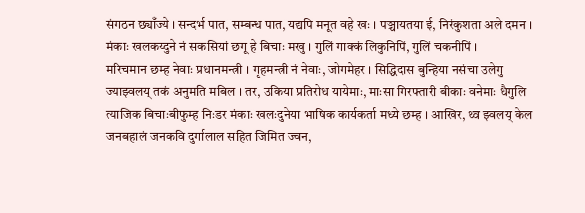संगठन छ्याँज्ये । सन्दर्भ पात, सम्बन्ध पात, यद्यपि मनूत वहे खः । पञ्चायतया ई, निरंकुशता अले दमन । मंकाः खलकय्दुने नं सकसियां छगू हे बिचाः मखु । गुलिं गाक्कं लिकुनिपिं, गुलिं चकनीपिं ।
मरिचमान छम्ह नेवाः प्रधानमन्त्री । गृहमन्त्री नं नेवाः, जोगमेहर । सिद्धिदास बुन्हिया नसंचा उलेगु ज्याझ्वलय् तकं अनुमति मबिल । तर, उकिया प्रतिरोध यायेमाः, माःसा गिरफ्तारी बीकाः वनेमाः धैगुलि त्याजिक बिचाःबीफुम्ह निःडर मंकाः खलःदुनेया भाषिक कार्यकर्ता मध्ये छम्ह । आखिर, थ्व झ्वलय् केल जनबहालं जनकवि दुर्गालाल सहित जिमित ज्वन,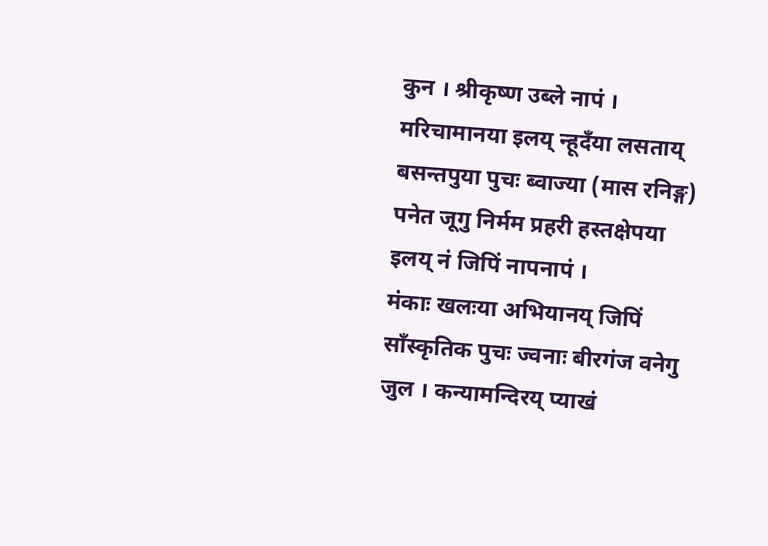कुन । श्रीकृष्ण उब्ले नापं । मरिचामानया इलय् न्हूदँया लसताय् बसन्तपुया पुचः ब्वाज्या (मास रनिङ्ग) पनेत जूगु निर्मम प्रहरी हस्तक्षेपया इलय् नं जिपिं नापनापं ।
मंकाः खलःया अभियानय् जिपिं साँस्कृतिक पुचः ज्वनाः बीरगंज वनेगु जुल । कन्यामन्दिरय् प्याखं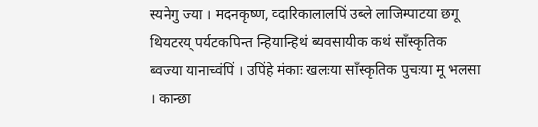स्यनेगु ज्या । मदनकृष्ण, व्दारिकालालपिं उब्ले लाजिम्पाटया छगू थियटरय् पर्यटकपिन्त न्हियान्हिथं ब्यवसायीक कथं साँस्कृतिक ब्वज्या यानाच्वंपिं । उपिंहे मंकाः खलःया साँस्कृतिक पुचःया मू भलसा । कान्छा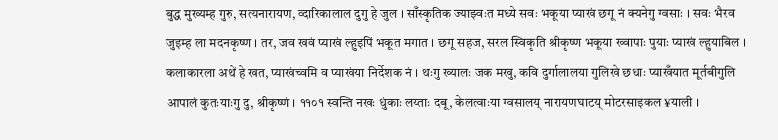बुद्ध मुख्यम्ह गुरु, सत्यनारायण, व्दारिकालाल दुगु हे जुल । साँस्कृतिक ज्याझ्वःत मध्ये सवः भकूया प्याखं छगू नं क्यनेगु ग्वसाः । सवः भैरव जुइम्ह ला मदनकृष्ण । तर, जव खवं प्याखं ल्हुइपिं भकूत मगात । छगू सहज, सरल स्विकृति श्रीकृष्ण भकूया ख्वापाः पुयाः प्याखं ल्हुयाबिल ।
कलाकारला अथें हे खत, प्याखंच्वमि व प्याखंया निर्देशक नं । थःगु ख्यालः जक मखु, कवि दुर्गालालया गुलिखे छधाः प्याखँयात मूर्तबीगुलि आपालं कुतःयाःगु दु, श्रीकृष्णं । ११०१ स्वन्ति नखः धुंकाः लय्ताः दबू, केलत्वाःया ग्वसालय् नारायणघाटय् मोटरसाइकल ¥याली ।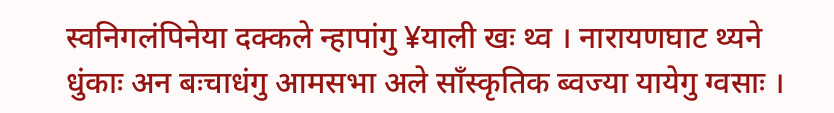स्वनिगलंपिनेया दक्कले न्हापांगु ¥याली खः थ्व । नारायणघाट थ्यने धुंकाः अन बःचाधंगु आमसभा अले साँस्कृतिक ब्वज्या यायेगु ग्वसाः ।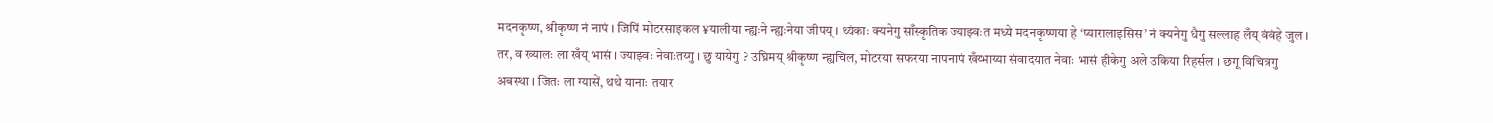मदनकृष्ण, श्रीकृष्ण नं नापं । जिपिं मोटरसाइकल ¥यालीया न्ह्यःने न्ह्यःनेया जीपय् । थ्यंकाः क्यनेगु साँस्कृतिक ज्याझ्वःत मध्ये मदनकृष्णया हे ‘प्यारालाइसिस’ नं क्यनेगु धैगु सल्लाह लँय् वंवंहे जुल । तर, व ख्यालः ला खँय् भासं । ज्याझ्वः नेवाःतय्गु । छु यायेगु ? उघ्रिमय् श्रीकृष्ण न्ह्यचिल, मोटरया सफरया नापनापं खँय्भाय्या संवादयात नेवाः भासं हीकेगु अले उकिया रिहर्सल । छगू विचित्रगु अबस्था । जितः ला ग्यासें, थथे यानाः तयार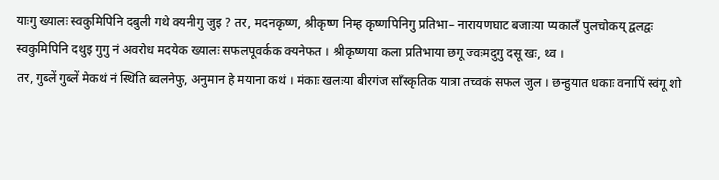याःगु ख्यालः स्वकुमिपिनि दबुली गथे क्यनीगु जुइ ? तर, मदनकृष्ण, श्रीकृष्ण निम्ह कृष्णपिनिगु प्रतिभा– नारायणघाट बजाःया प्यकालँ पुलचोकय् द्वलद्वः स्वकुमिपिनि दथुइ गुगु नं अवरोध मदयेक ख्यालः सफलपूवर्कक क्यनेफत । श्रीकृष्णया कला प्रतिभाया छगू ज्वःमदुगु दसू खः, थ्व ।
तर, गुब्लें गुब्लें मेकथं नं स्थिति ब्वलनेफु, अनुमान हे मयाना कथं । मंकाः खलःया बीरगंज साँस्कृतिक यात्रा तच्वकं सफल जुल । छन्हुयात धकाः वनापिं स्वंगू शो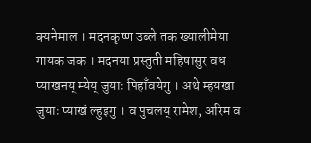क्यनेमाल । मदनकृष्ण उब्ले तक ख्यालीमेया गायक जक । मदनया प्रस्तुती महिषासुर वध प्याखनय् म्येय् जुयाः पिहाँवयेगु । अथे म्हयखा जुयाः प्याखं ल्हुइगु । व पुचलय् रामेश, अरिम व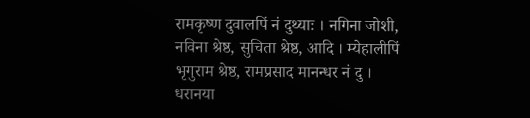रामकृष्ण दुवालपिं नं दुथ्याः । नगिना जोशी, नविना श्रेष्ठ, सुचिता श्रेष्ठ, आदि । म्येहालीपिं भृगुराम श्रेष्ठ, रामप्रसाद मानन्धर नं दु । धरानया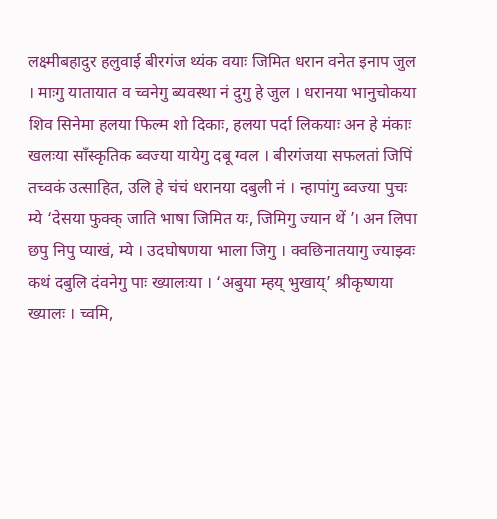लक्ष्मीबहादुर हलुवाई बीरगंज थ्यंक वयाः जिमित धरान वनेत इनाप जुल । माःगु यातायात व च्वनेगु ब्यवस्था नं दुगु हे जुल । धरानया भानुचोकया शिव सिनेमा हलया फिल्म शो दिकाः, हलया पर्दा लिकयाः अन हे मंकाः खलःया साँस्कृतिक ब्वज्या यायेगु दबू ग्वल । बीरगंजया सफलतां जिपिं तच्वकं उत्साहित, उलि हे चंचं धरानया दबुली नं । न्हापांगु ब्वज्या पुचः म्ये ‘देसया फुक्क् जाति भाषा जिमित यः, जिमिगु ज्यान थें ’। अन लिपा छपु निपु प्याखं, म्ये । उदघोषणया भाला जिगु । क्वछिनातयागु ज्याझ्वः कथं दबुलि दंवनेगु पाः ख्यालःया । ‘अबुया म्हय् भुखाय्’ श्रीकृष्णया ख्यालः । च्वमि,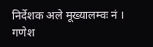निर्देशक अले मूख्यालम्वः नं । गणेश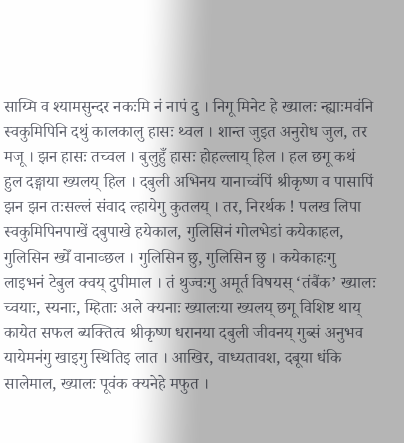साय्मि व श्यामसुन्दर नकःमि नं नापं दु । निगू मिनेट हे ख्यालः न्ह्याःमवंनि स्वकुमिपिनि दथुं कालकालु हासः थ्वल । शान्त जुइत अनुरोध जुल, तर मजू । झन हासः तच्वल । बुलुहुँ हासः होहल्लाय् हिल । हल छगू कथं हुल दङ्गाया ख्यलय् हिल । दबुली अभिनय यानाच्वंपिं श्रीकृष्ण व पासापिं झन झन तःसल्लं संवाद ल्हायेगु कुतलय् । तर, निरर्थक ! पलख लिपा स्वकुमिपिनपाखें दबुपाखे हयेकाल, गुलिसिनं गोलभेडां कयेकाहल, गुलिसिन ख्येँ वानाव्छल । गुलिसिन छु, गुलिसिन छु । कयेकाहःगु लाइभनं टेबुल क्वय् दुपीमाल । तं थुज्वःगु अमूर्त विषयस् ‘तंबैंक’ ख्यालः च्वयाः, स्यनाः, म्हिताः अले क्यनाः ख्यालःया ख्यलय् छगू विशिष्ट थाय् कायेत सफल ब्यक्तित्व श्रीकृष्ण धरानया दबुली जीवनय् गुब्सं अनुभव यायेमनंगु खाइगु स्थितिइ लात । आखिर, वाध्यतावश, दबूया धंकि सालेमाल, ख्यालः पूवंक क्यनेहे मफुत ।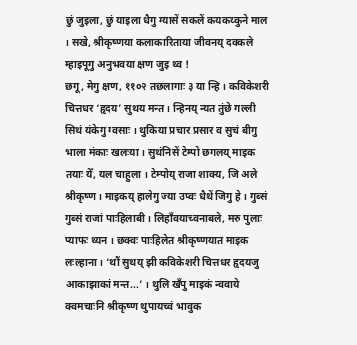छुं जुइला, छुं याइला धैगु ग्यासें सकलें कयकय्कुने माल । सखे, श्रीकृष्णया कलाकारिताया जीवनय् दक्कले म्हाइपूगु अनुभवया क्षण जुइ थ्व !
छगू, मेगु क्षण, ११०२ तछलागाः ३ या न्हि । कविकेशरी चित्तधर ‘हृदय’ सुथय मन्त । न्हिनय् न्यत तुंछे गल्ली सिथं यंकेगु ग्वसाः । थुकिया प्रचार प्रसार व सुचं बीगु भाला मंकाः खलःया । सुथंनिसें टेम्पो छगलय् माइक तयाः येँ, यल चाहुला । टेम्पोय् राजा शाक्य, जि अले श्रीकृष्ण । माइकय् हालेगु ज्या उप्वः धैथें जिगु हे । गुब्सं गुब्सं राजां पाःहिलाबी । लिहाँवयाच्वनाबले, मरु पुलाः प्याफः थ्यन । छक्वः पाःहिलेत श्रीकृष्णयात माइक लःल्हाना । ‘थौं सुथय् झी कविकेशरी चित्तधर हृदयजु आकाझाकां मन्त...’ । थुलि खँपु माइकं न्ववाये क्वमचाःनि श्रीकृष्ण थुपायच्वं भावुक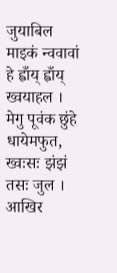जुयाबिल माइकं न्ववावां हे ह्वाँय् ह्वाँय् ख्वयाहल । मेगु पूवंक छुंहे धायेमफुत, ख्वःसः झंझं तसः जुल । आखिर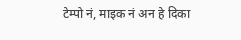टेम्पो नं, माइक नं अन हे दिका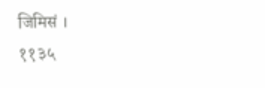जिमिसं ।
११३५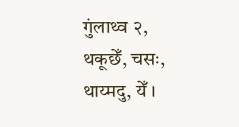गुंलाथ्व २,
थकूछेँ, चसः,
थाय्मदु, येँ ।